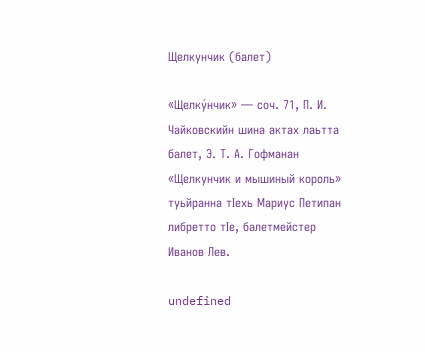Щелкунчик (балет)

«Щелку́нчик» — соч. 71, П. И. Чайковскийн шина актах лаьтта балет, Э. Т. А. Гофманан «Щелкунчик и мышиный король» туьйранна тӀехь Мариус Петипан либретто тӀе, балетмейстер Иванов Лев.

undefined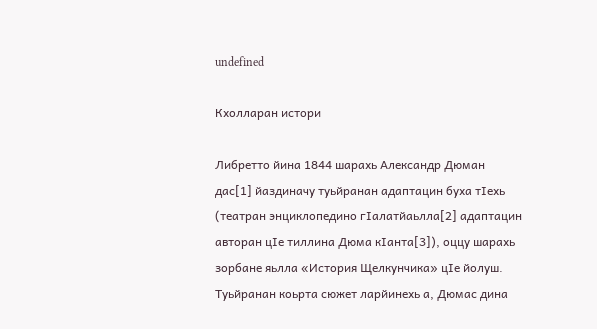undefined

Кхолларан истори

Либретто йина 1844 шарахь Александр Дюман дас[1] йаздиначу туьйранан адаптацин буха тӀехь (театран энциклопедино гӀалатйаьлла[2] адаптацин авторан цӀе тиллина Дюма кӀанта[3]), оццу шарахь зорбане яьлла «История Щелкунчика» цӀе йолуш. Туьйранан коьрта сюжет ларйинехь а, Дюмас дина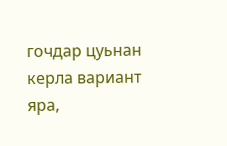гочдар цуьнан керла вариант яра,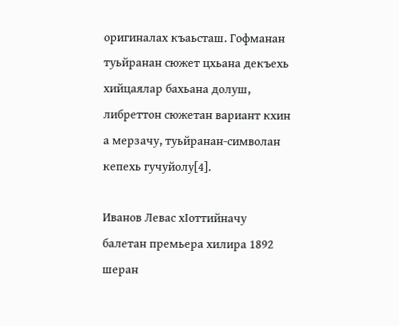оригиналах къаьсташ. Гофманан туьйранан сюжет цхьана декъехь хийцаялар бахьана долуш, либреттон сюжетан вариант кхин а мерзачу, туьйранан-символан кепехь гучуйолу[4].

Иванов Левас хӀоттийначу балетан премьера хилира 1892 шеран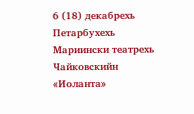6 (18) декабрехь Петарбухехь Мариински театрехь Чайковскийн «Иоланта»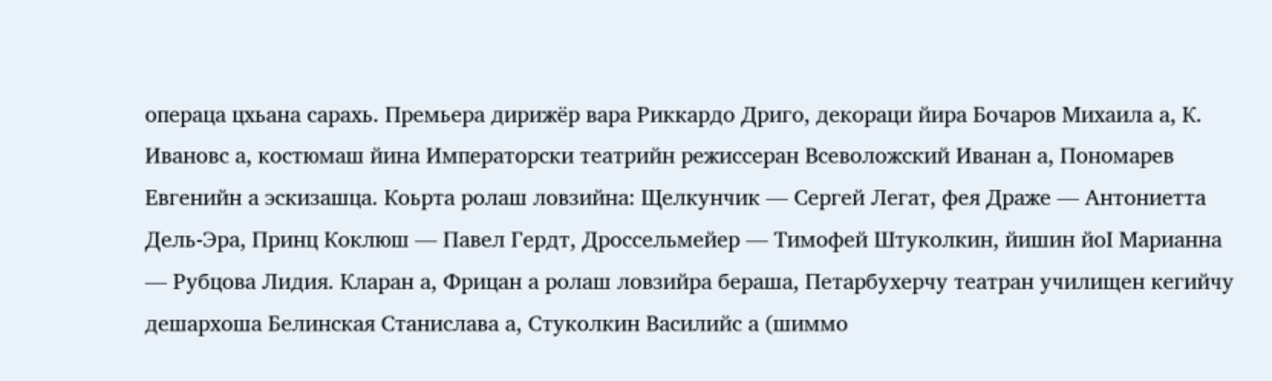операца цхьана сарахь. Премьера дирижёр вара Риккардо Дриго, декораци йира Бочаров Михаила а, К. Ивановс а, костюмаш йина Императорски театрийн режиссеран Всеволожский Иванан а, Пономарев Евгенийн а эскизашца. Коьрта ролаш ловзийна: Щелкунчик — Сергей Легат, фея Драже — Антониетта Дель-Эра, Принц Коклюш — Павел Гердт, Дроссельмейер — Тимофей Штуколкин, йишин йоӀ Марианна — Рубцова Лидия. Кларан а, Фрицан а ролаш ловзийра бераша, Петарбухерчу театран училищен кегийчу дешархоша Белинская Станислава а, Стуколкин Василийс а (шиммо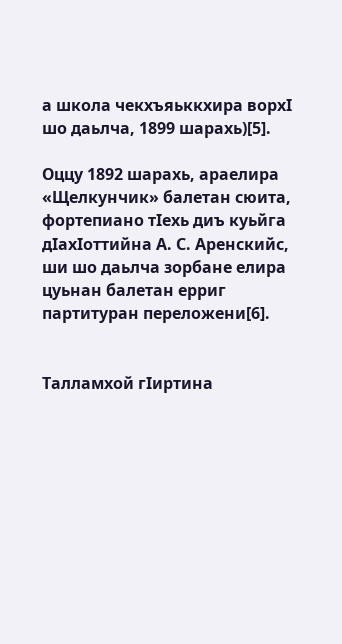а школа чекхъяьккхира ворхӀ шо даьлча, 1899 шарахь)[5].

Оццу 1892 шарахь, араелира «Щелкунчик» балетан сюита, фортепиано тӀехь диъ куьйга дӀахӀоттийна А. С. Аренскийс, ши шо даьлча зорбане елира цуьнан балетан ерриг партитуран переложени[6].


Талламхой гӀиртина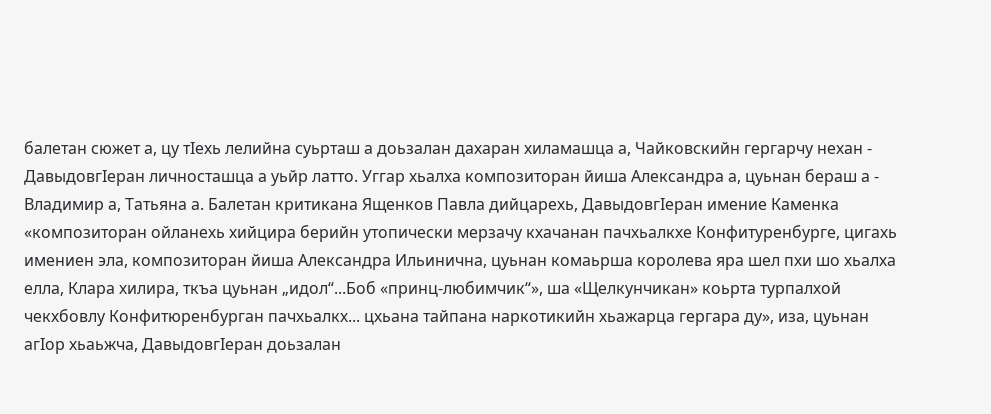балетан сюжет а, цу тӀехь лелийна суьрташ а доьзалан дахаран хиламашца а, Чайковскийн гергарчу нехан - ДавыдовгӀеран личносташца а уьйр латто. Уггар хьалха композиторан йиша Александра а, цуьнан бераш а - Владимир а, Татьяна а. Балетан критикана Ященков Павла дийцарехь, ДавыдовгӀеран имение Каменка «композиторан ойланехь хийцира берийн утопически мерзачу кхачанан пачхьалкхе Конфитуренбурге, цигахь имениен эла, композиторан йиша Александра Ильинична, цуьнан комаьрша королева яра шел пхи шо хьалха елла, Клара хилира, ткъа цуьнан „идол“...Боб «принц-любимчик“», ша «Щелкунчикан» коьрта турпалхой чекхбовлу Конфитюренбурган пачхьалкх... цхьана тайпана наркотикийн хьажарца гергара ду», иза, цуьнан агӀор хьаьжча, ДавыдовгӀеран доьзалан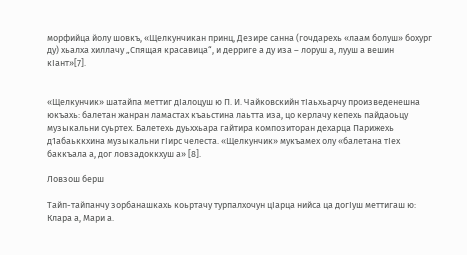морфийца йолу шовкъ, «Щелкунчикан принц, Дезире санна (гочдарехь «лаам болуш» бохург ду) хьалха хиллачу „Спящая красавица“, и дерриге а ду иза – лоруш а, лууш а вешин кӀант»[7].


«Щелкунчик» шатайпа меттиг дӀалоцуш ю П. И. Чайковскийн тӀаьхьарчу произведенешна юкъахь: балетан жанран ламастах къаьстина лаьтта иза, цо керлачу кепехь пайдаоьцу музыкальни суьртех. Балетехь дуьххьара гайтира композиторан дехарца Парижехь д1абаьккхина музыкальни гӀирс челеста. «Щелкунчик» мукъамех олу «балетана тӀех баккъала а, дог ловзадоккхуш а» [8].

Ловзош берш

Тайп-тайпанчу зорбанашкахь коьртачу турпалхочун цӀарца нийса ца догӀуш меттигаш ю: Клара а, Мари а.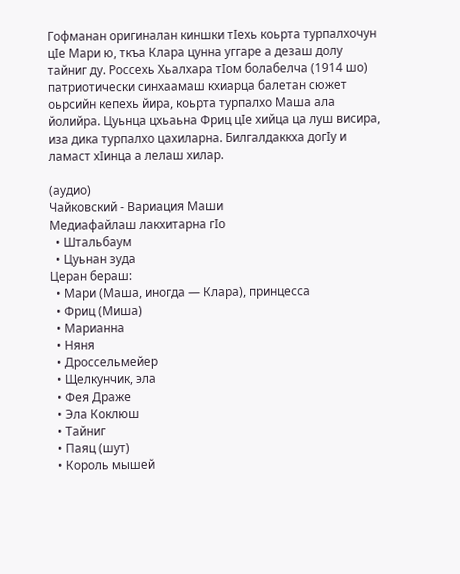Гофманан оригиналан киншки тӀехь коьрта турпалхочун цӀе Мари ю, ткъа Клара цунна уггаре а дезаш долу тайниг ду. Россехь Хьалхара тӀом болабелча (1914 шо) патриотически синхаамаш кхиарца балетан сюжет оьрсийн кепехь йира, коьрта турпалхо Маша ала йолийра. Цуьнца цхьаьна Фриц цӀе хийца ца луш висира, иза дика турпалхо цахиларна. Билгалдаккха догӀу и ламаст хӀинца а лелаш хилар.

(аудио)
Чайковский - Вариация Маши
Медиафайлаш лакхитарна гӀо
  • Штальбаум
  • Цуьнан зуда
Церан бераш:
  • Мари (Маша, иногда — Клара), принцесса
  • Фриц (Миша)
  • Марианна
  • Няня
  • Дроссельмейер
  • Щелкунчик, эла
  • Фея Драже
  • Эла Коклюш
  • Тайниг
  • Паяц (шут)
  • Король мышей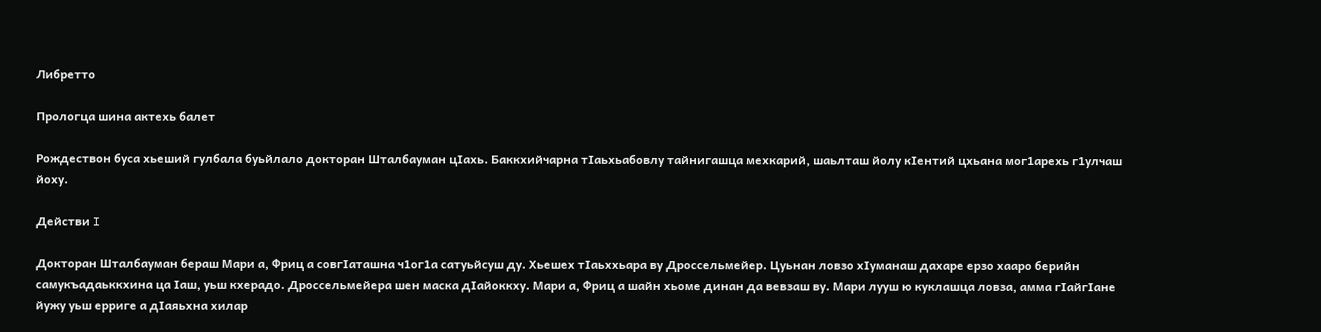Либретто

Прологца шина актехь балет

Рождествон буса хьеший гулбала буьйлало докторан Шталбауман цӀахь. Баккхийчарна тӀаьхьабовлу тайнигашца мехкарий, шаьлташ йолу кӀентий цхьана мог1арехь г1улчаш йоху.

Действи I

Докторан Шталбауман бераш Мари а, Фриц а совгӀаташна ч1ог1а сатуьйсуш ду. Хьешех тӀаьххьара ву Дроссельмейер. Цуьнан ловзо хӀуманаш дахаре ерзо хааро берийн самукъадаьккхина ца Ӏаш, уьш кхерадо. Дроссельмейера шен маска дӀайоккху. Мари а, Фриц а шайн хьоме динан да вевзаш ву. Мари лууш ю куклашца ловза, амма гӀайгӀане йужу уьш ерриге а дӀаяьхна хилар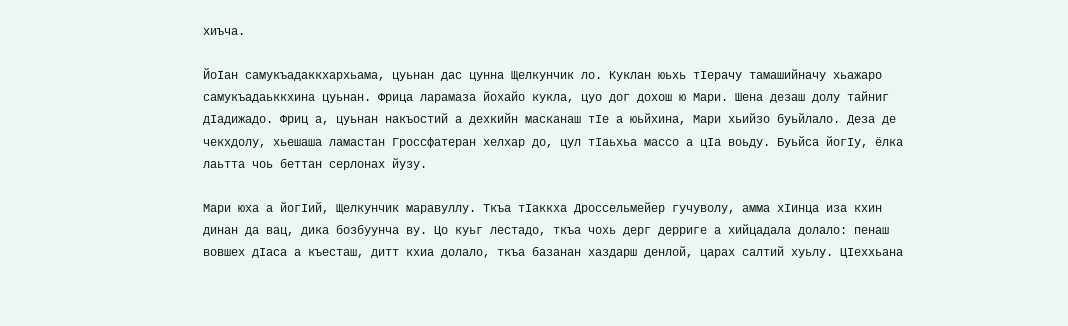хиъча.

ЙоӀан самукъадаккхархьама, цуьнан дас цунна Щелкунчик ло. Куклан юьхь тӀерачу тамашийначу хьажаро самукъадаьккхина цуьнан. Фрица ларамаза йохайо кукла, цуо дог дохош ю Мари. Шена дезаш долу тайниг дӀадижадо. Фриц а, цуьнан накъостий а дехкийн масканаш тӀе а юьйхина, Мари хьийзо буьйлало. Деза де чекхдолу, хьешаша ламастан Гроссфатеран хелхар до, цул тӀаьхьа массо а цӀа воьду. Буьйса йогӀу, ёлка лаьтта чоь беттан серлонах йузу.

Мари юха а йогӀий, Щелкунчик маравуллу. Ткъа тӀаккха Дроссельмейер гучуволу, амма хӀинца иза кхин динан да вац, дика бозбуунча ву. Цо куьг лестадо, ткъа чохь дерг дерриге а хийцадала долало: пенаш вовшех дӀаса а къесташ, дитт кхиа долало, ткъа базанан хаздарш денлой, царах салтий хуьлу. ЦӀеххьана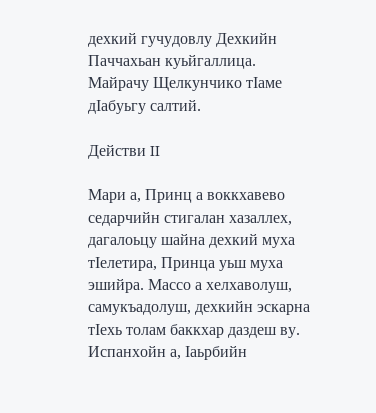дехкий гучудовлу Дехкийн Паччахьан куьйгаллица. Майрачу Щелкунчико тӀаме дӀабуьгу салтий.

Действи II

Мари а, Принц а воккхавево седарчийн стигалан хазаллех, дагалоьцу шайна дехкий муха тӀелетира, Принца уьш муха эшийра. Массо а хелхаволуш, самукъадолуш, дехкийн эскарна тӀехь толам баккхар даздеш ву. Испанхойн а, Ӏаьрбийн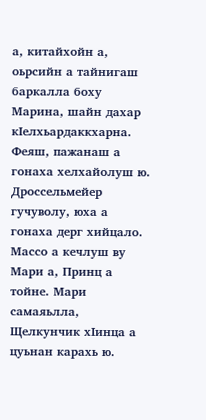а, китайхойн а, оьрсийн а тайнигаш баркалла боху Марина, шайн дахар кӀелхьардаккхарна. Феяш, пажанаш а гонаха хелхайолуш ю. Дроссельмейер гучуволу, юха а гонаха дерг хийцало. Массо а кечлуш ву Мари а, Принц а тойне. Мари самаяьлла, Щелкунчик хӀинца а цуьнан карахь ю.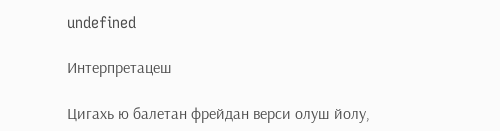undefined

Интерпретацеш

Цигахь ю балетан фрейдан верси олуш йолу,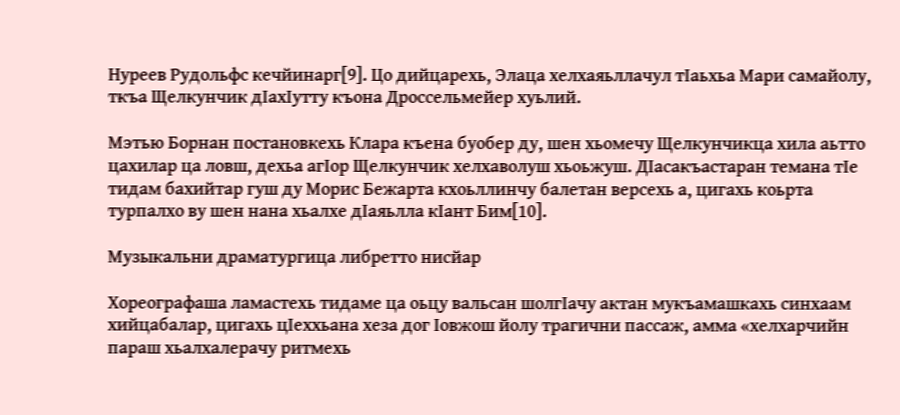Нуреев Рудольфс кечйинарг[9]. Цо дийцарехь, Элаца хелхаяьллачул тӀаьхьа Мари самайолу, ткъа Щелкунчик дӀахӀутту къона Дроссельмейер хуьлий.

Мэтью Борнан постановкехь Клара къена буобер ду, шен хьомечу Щелкунчикца хила аьтто цахилар ца ловш, дехьа агӀор Щелкунчик хелхаволуш хьоьжуш. ДӀасакъастаран темана тӀе тидам бахийтар гуш ду Морис Бежарта кхоьллинчу балетан версехь а, цигахь коьрта турпалхо ву шен нана хьалхе дӀаяьлла кӀант Бим[10].

Музыкальни драматургица либретто нисйар

Хореографаша ламастехь тидаме ца оьцу вальсан шолгӀачу актан мукъамашкахь синхаам хийцабалар, цигахь цӀеххьана хеза дог Ӏовжош йолу трагични пассаж, амма «хелхарчийн параш хьалхалерачу ритмехь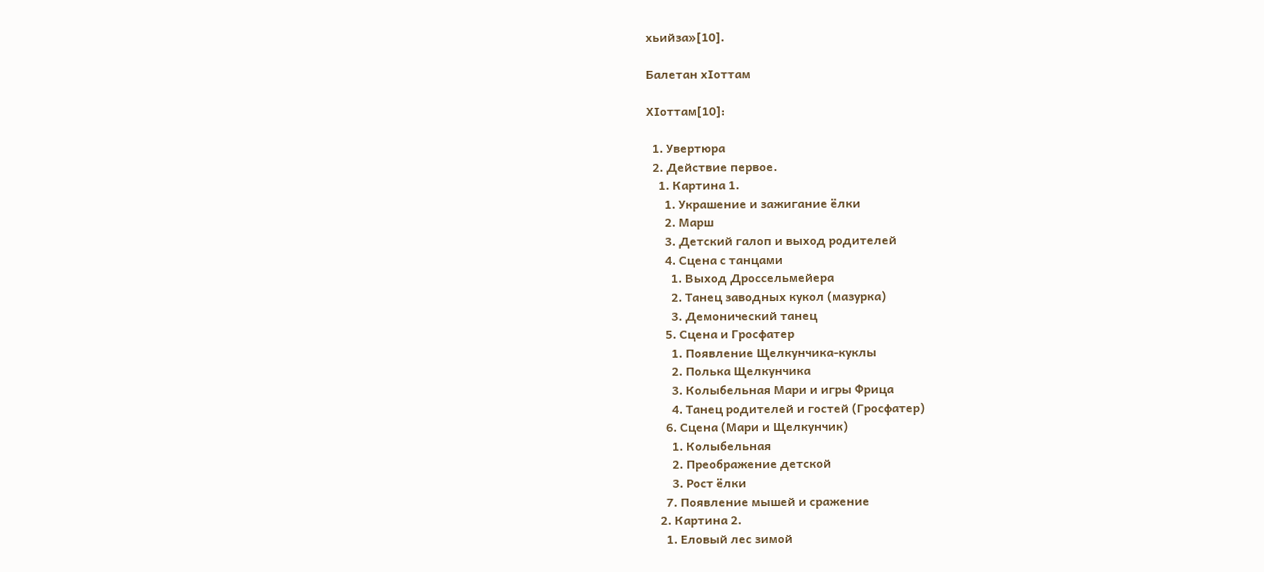хьийза»[10].

Балетан хӀоттам

ХӀоттам[10]:

  1. Увертюра
  2. Действие первое.
    1. Картина 1.
      1. Украшение и зажигание ёлки
      2. Марш
      3. Детский галоп и выход родителей
      4. Сцена с танцами
        1. Выход Дроссельмейера
        2. Танец заводных кукол (мазурка)
        3. Демонический танец
      5. Сцена и Гросфатер
        1. Появление Щелкунчика-куклы
        2. Полька Щелкунчика
        3. Колыбельная Мари и игры Фрица
        4. Танец родителей и гостей (Гросфатер)
      6. Сцена (Мари и Щелкунчик)
        1. Колыбельная
        2. Преображение детской
        3. Рост ёлки
      7. Появление мышей и сражение
    2. Картина 2.
      1. Еловый лес зимой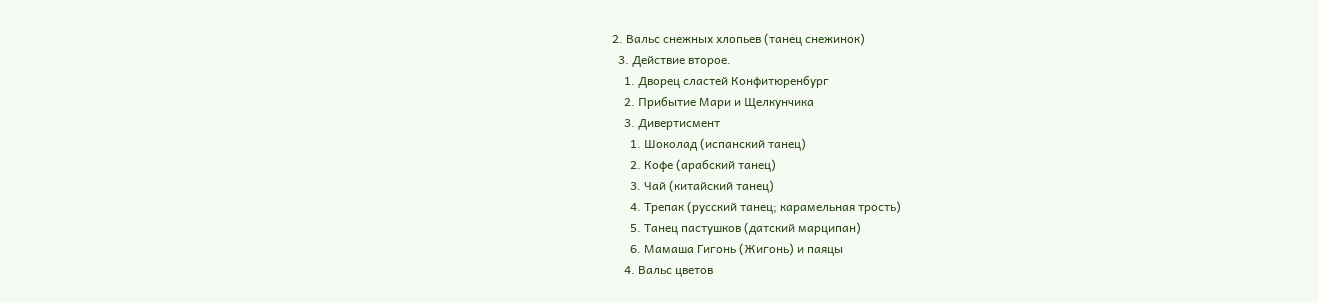2. Вальс снежных хлопьев (танец снежинок)
  3. Действие второе.
    1. Дворец сластей Конфитюренбург
    2. Прибытие Мари и Щелкунчика
    3. Дивертисмент
      1. Шоколад (испанский танец)
      2. Кофе (арабский танец)
      3. Чай (китайский танец)
      4. Трепак (русский танец; карамельная трость)
      5. Танец пастушков (датский марципан)
      6. Мамаша Гигонь (Жигонь) и паяцы
    4. Вальс цветов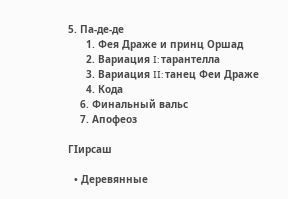5. Па-де-де
      1. Фея Драже и принц Оршад
      2. Вариация I: тарантелла
      3. Вариация II: танец Феи Драже
      4. Кода
    6. Финальный вальс
    7. Апофеоз

ГӀирсаш

  • Деревянные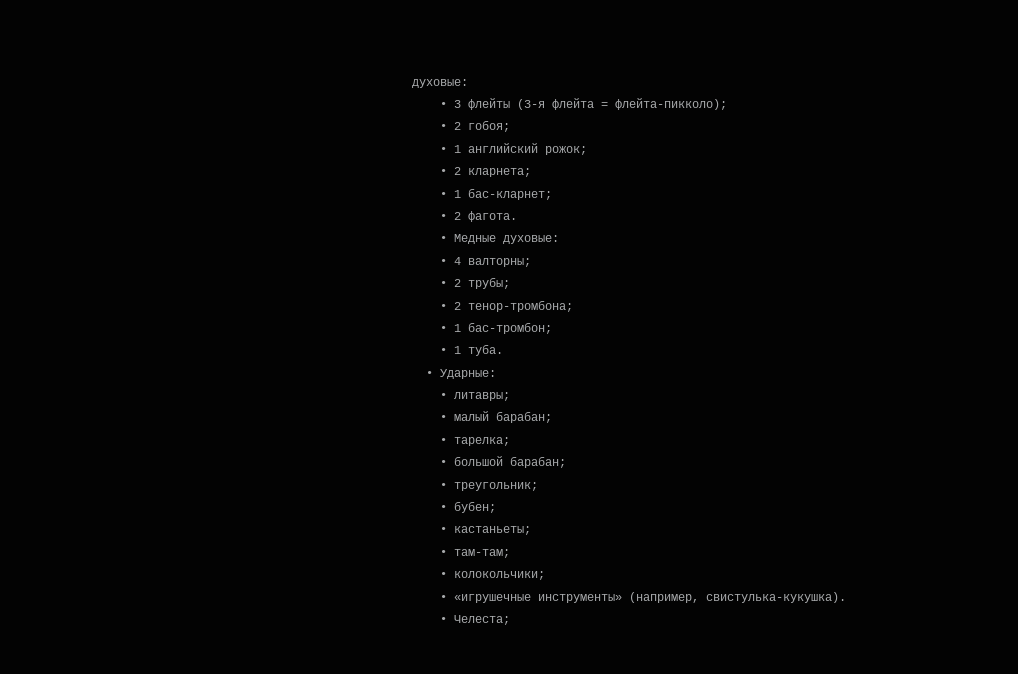духовые:
    • 3 флейты (3-я флейта = флейта-пикколо);
    • 2 гобоя;
    • 1 английский рожок;
    • 2 кларнета;
    • 1 бас-кларнет;
    • 2 фагота.
    • Медные духовые:
    • 4 валторны;
    • 2 трубы;
    • 2 тенор-тромбона;
    • 1 бас-тромбон;
    • 1 туба.
  • Ударные:
    • литавры;
    • малый барабан;
    • тарелка;
    • большой барабан;
    • треугольник;
    • бубен;
    • кастаньеты;
    • там-там;
    • колокольчики;
    • «игрушечные инструменты» (например, свистулька-кукушка).
    • Челеста;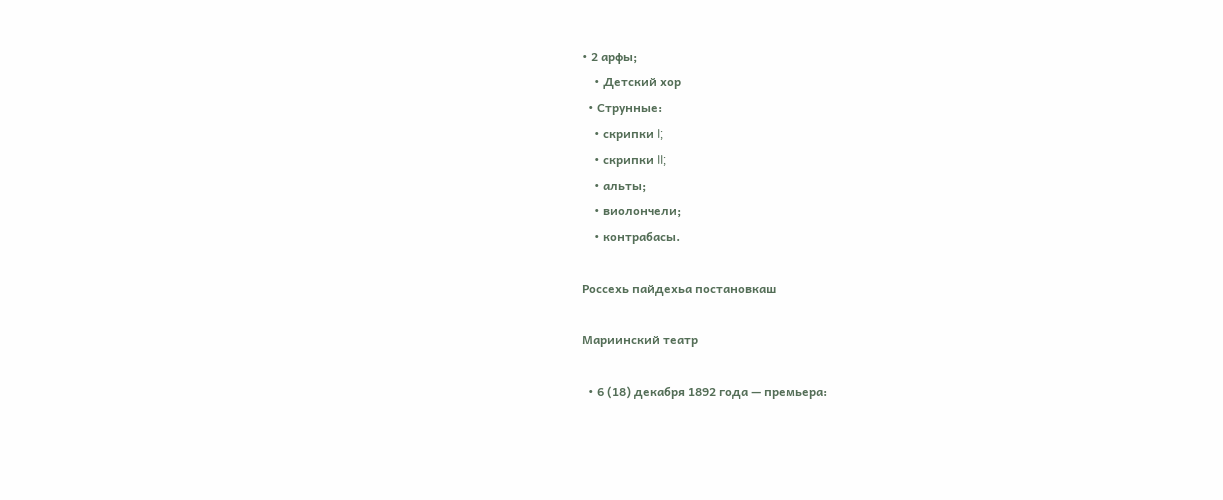• 2 арфы;
    • Детский хор
  • Струнные:
    • скрипки I;
    • скрипки II;
    • альты;
    • виолончели;
    • контрабасы.

Россехь пайдехьа постановкаш

Мариинский театр

  • 6 (18) декабря 1892 года — премьера: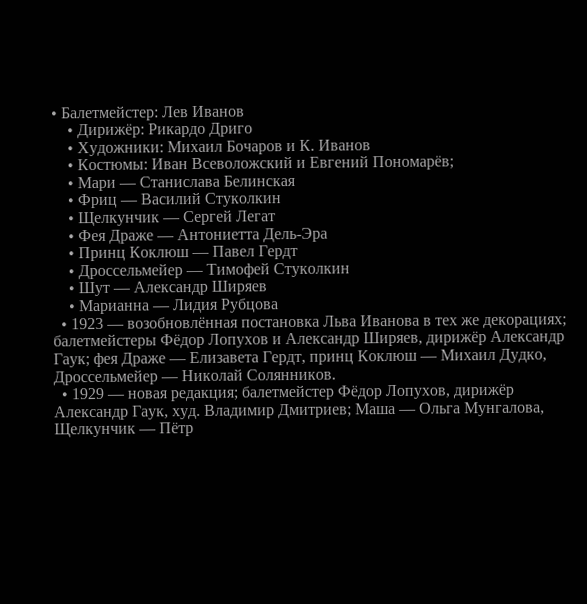• Балетмейстер: Лев Иванов
    • Дирижёр: Рикардо Дриго
    • Художники: Михаил Бочаров и К. Иванов
    • Костюмы: Иван Всеволожский и Евгений Пономарёв;
    • Мари — Станислава Белинская
    • Фриц — Василий Стуколкин
    • Щелкунчик — Сергей Легат
    • Фея Драже — Антониетта Дель-Эра
    • Принц Коклюш — Павел Гердт
    • Дроссельмейер — Тимофей Стуколкин
    • Шут — Александр Ширяев
    • Марианна — Лидия Рубцова
  • 1923 — возобновлённая постановка Льва Иванова в тех же декорациях; балетмейстеры Фёдор Лопухов и Александр Ширяев, дирижёр Александр Гаук; фея Драже — Елизавета Гердт, принц Коклюш — Михаил Дудко, Дроссельмейер — Николай Солянников.
  • 1929 — новая редакция; балетмейстер Фёдор Лопухов, дирижёр Александр Гаук, худ. Владимир Дмитриев; Маша — Ольга Мунгалова, Щелкунчик — Пётр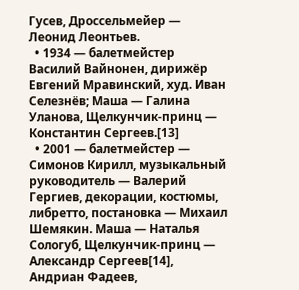Гусев, Дроссельмейер — Леонид Леонтьев.
  • 1934 — балетмейстер Василий Вайнонен, дирижёр Евгений Мравинский, худ. Иван Селезнёв; Маша — Галина Уланова, Щелкунчик-принц — Константин Сергеев.[13]
  • 2001 — балетмейстер — Симонов Кирилл, музыкальный руководитель — Валерий Гергиев, декорации, костюмы, либретто, постановка — Михаил Шемякин. Маша — Наталья Сологуб, Щелкунчик-принц — Александр Сергеев[14], Андриан Фадеев,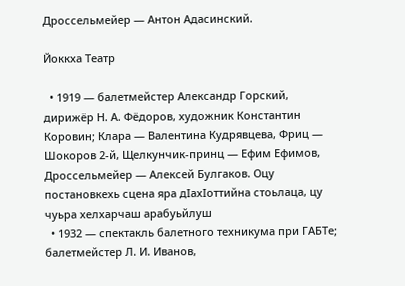Дроссельмейер — Антон Адасинский.

Йоккха Театр

  • 1919 — балетмейстер Александр Горский, дирижёр Н. А. Фёдоров, художник Константин Коровин; Клара — Валентина Кудрявцева, Фриц — Шокоров 2-й, Щелкунчик-принц — Ефим Ефимов, Дроссельмейер — Алексей Булгаков. Оцу постановкехь сцена яра дӀахӀоттийна стоьлаца, цу чуьра хелхарчаш арабуьйлуш
  • 1932 — спектакль балетного техникума при ГАБТе; балетмейстер Л. И. Иванов,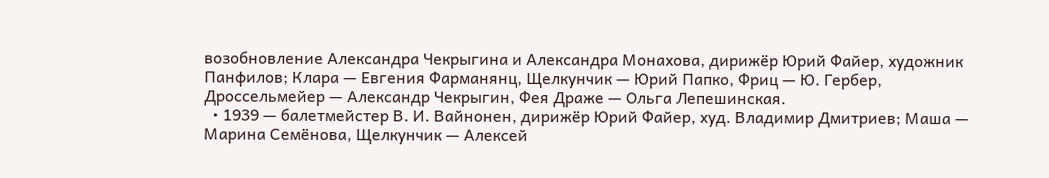возобновление Александра Чекрыгина и Александра Монахова, дирижёр Юрий Файер, художник Панфилов; Клара — Евгения Фарманянц, Щелкунчик — Юрий Папко, Фриц — Ю. Гербер, Дроссельмейер — Александр Чекрыгин, Фея Драже — Ольга Лепешинская.
  • 1939 — балетмейстер В. И. Вайнонен, дирижёр Юрий Файер, худ. Владимир Дмитриев; Маша — Марина Семёнова, Щелкунчик — Алексей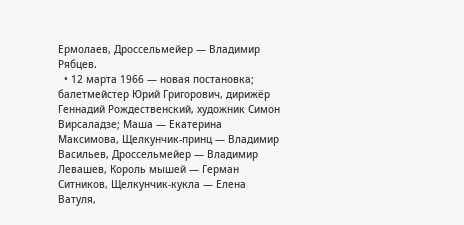Ермолаев, Дроссельмейер — Владимир Рябцев.
  • 12 марта 1966 — новая постановка; балетмейстер Юрий Григорович, дирижёр Геннадий Рождественский, художник Симон Вирсаладзе; Маша — Екатерина Максимова, Щелкунчик-принц — Владимир Васильев, Дроссельмейер — Владимир Левашев, Король мышей — Герман Ситников, Щелкунчик-кукла — Елена Ватуля,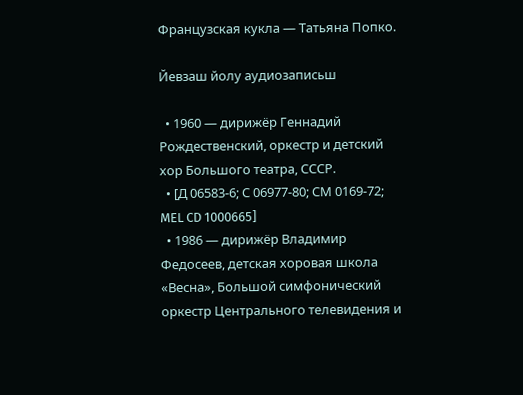Французская кукла — Татьяна Попко.

Йевзаш йолу аудиозаписьш

  • 1960 — дирижёр Геннадий Рождественский, оркестр и детский хор Большого театра, СССР.
  • [Д 06583-6; С 06977-80; СМ 0169-72; MEL CD 1000665]
  • 1986 — дирижёр Владимир Федосеев, детская хоровая школа «Весна», Большой симфонический оркестр Центрального телевидения и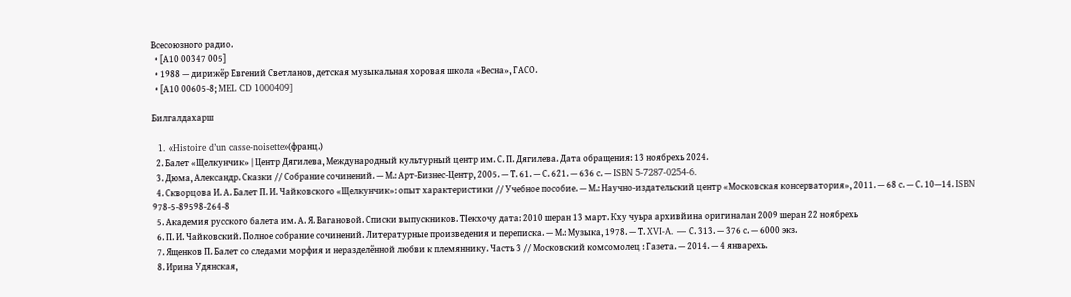Всесоюзного радио.
  • [А10 00347 005]
  • 1988 — дирижёр Евгений Светланов, детская музыкальная хоровая школа «Весна», ГАСО.
  • [А10 00605-8; MEL CD 1000409]

Билгалдахарш

  1. «Histoire d’un casse-noisette»(франц.)
  2. Балет «Щелкунчик» | Центр Дягилева, Международный культурный центр им. С. П. Дягилева. Дата обращения: 13 ноябрехь 2024.
  3. Дюма, Александр. Сказки // Собрание сочинений. — М.: Арт-Бизнес-Центр, 2005. — Т. 61. — С. 621. — 636 с. — ISBN 5-7287-0254-6.
  4. Скворцова И. А. Балет П. И. Чайковского «Щелкунчик»: опыт характеристики // Учебное пособие. — М.: Научно-издательский центр «Московская консерватория», 2011. — 68 с. — С. 10—14. ISBN 978-5-89598-264-8
  5. Академия русского балета им. А. Я. Вагановой. Списки выпускников. ТӀекхочу дата: 2010 шеран 13 март. Кху чуьра архивйина оригиналан 2009 шеран 22 ноябрехь
  6. П. И. Чайковский. Полное собрание сочинений. Литературные произведения и переписка. — М.: Музыка, 1978. — Т. XVI-A. — С. 313. — 376 с. — 6000 экз.
  7. Ященков П. Балет со следами морфия и неразделённой любви к племяннику. Часть 3 // Московский комсомолец : Газета. — 2014. — 4 январехь.
  8. Ирина Удянская,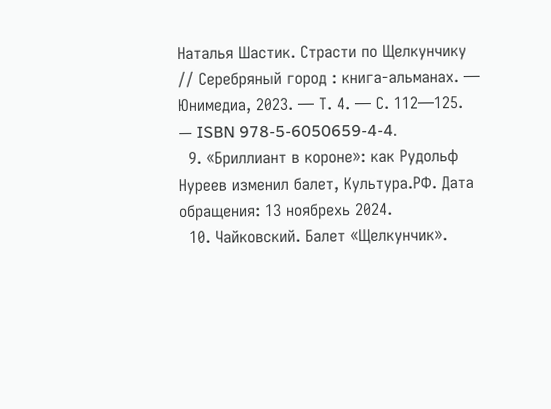Наталья Шастик. Страсти по Щелкунчику // Серебряный город : книга-альманах. — Юнимедиа, 2023. — Т. 4. — С. 112—125. — ISBN 978-5-6050659-4-4.
  9. «Бриллиант в короне»: как Рудольф Нуреев изменил балет, Культура.РФ. Дата обращения: 13 ноябрехь 2024.
  10. Чайковский. Балет «Щелкунчик».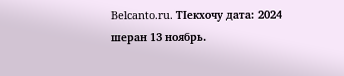Belcanto.ru. ТӀекхочу дата: 2024 шеран 13 ноябрь.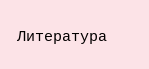Литература